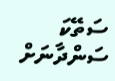ސަތޭކަ ސަންދާނަށް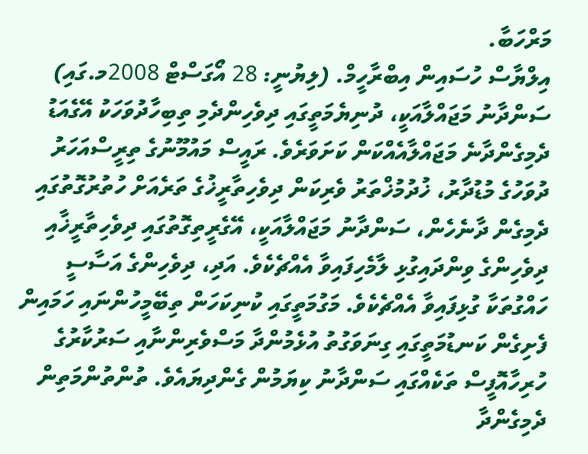މަރްހަބާ.
އިލްޔާސް ހުސައިން އިބްރާހީމް. (ލިޔުނީ: 28 އޯގަސްޓް 2008މ.ގައި)
ސަންދާނު މަޖައްލާއަކީ، ދުނިޔެމަތީގައި ދިވެހިންދެމި ތިބިހާދުވަހަކު އޭގެއަޑު ދެމިގެންދާނެ މަޖައްލާއެއްކަން ކަށަވަރެވެ. ރައީސް މައުމޫނުގެ ތިރީސްއަހަރު ދުވަހުގެ މުޑުދާރު، ޚުދުމުޚްތަރު ވެރިކަން ދިވެހިތާރީޚުގެ ތަރެއަށް ހުތުރުގޮތުގައި ދެމިގެން ދާނެހެން، ސަންދާނު މަޖައްލާއަކީ، އޭގެރީތިގޮތުގައި ދިވެހިތާރީޚާއި ދިވެހިންގެ ވިންދައިގުޅި ލާމެހިފައިވާ އެއްޗެކެވެ. އަދި، ދިވެހިންގެ އަސާސީ ހައްގުތަކާ ގުޅިފައިވާ އެއްޗެކެވެ. މަގުމަތީގައި ކުނިކަހަން ތިބޭމީހުންނައި ހަމައިން ފެށިގެން ކަނޑުމަތީގައި ގިނަވަގުތު އުޅެމުންދާ މަސްވެރިންނާއި ސަރުކާރުގެ ހުރިހާއޮފީސް ތަކެއްގައި ސަންދާނު ކިޔަމުން ގެންދިޔައެވެ. ތުންތުންމަތިން ދެމިގެންދާ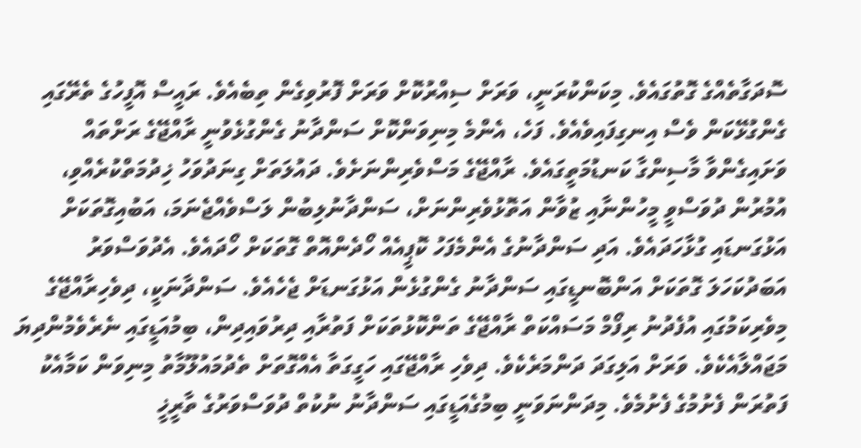ސޮދަގާތެއްގެ ގޮތުގައެވެ. މިކަންކުރަނީ، ވަރަށް ސިއްރުކޮށް ވަރަށް ފޮރުވިގެން ތިބެއެވެ. ރައީސް އޮފީހުގެ ތެރޭގައި ގެންގުޅޭކަން ވެސް އިނގިފައިވެއެވެ. ފަހެ، އެންމެ މިނިވަންކޮށް ސަންދާނު ގެންގުޅެވުނީ ރާއްޖޭގެ ރަށްތައް ވަށައިގެންވާ މާސިންގާ ކަނޑުމަތީގައެވެ. ރާއްޖޭގެ މަސްވެރިންނަށެވެ. ދައުލަތަށް ގިނަދުވަހު ޚިދުމަތްކުރެއްވި، އުމުރުން ދުވަސްވީ މީހުންނާއި ޒުވާން އަތޮޅުވެރިންނަށް، ސަންދާނުލިބުން ލަސްވެއްޖެނަމަ، އަބުއިގޮތަކަށް އަޅުގަނޑައި ގުޅާހަދައެވެ. އަދި ސަންދާނުގެ އެންމެފަހު ކޮޕީއެއް ހޯދެންއޮތް ގޮތަކަށް ހޯދައެވެ. އެދުވަސްވަރު އަބަދުކަހަލަ ގޮތަކަށް އަންބޮނޑީގައި ސަންދާނު ގެންގުޅެން އަޅުގަނޑަށް ޖެހެއެވެ. ސަންދާނަކީ، ދިވެހިރާއްޖޭގެ މިވެރިކަމުގައި އުފެދުނު ރިފޯމް މަސައްކަތް ރާއްޖޭގެ ތަންކޮޅުތަކަށް ފަތުރާއި ދިރުވައިދިން، ބިމުއަޑީގައި ނެރެވެމުންދިޔަ މަޖައްލާއެކެވެ. ވަރަށް އަލިގަދަ ދަންމަރެކެވެ. ދިވެހި ރާއްޖޭގައި ހަގީގަތާ އެއްގޮތަށް ތެދުމައުލޫމާތު މިނިވަން ކަމާއެކު ފަތުރަން ފެށުމުގެ ފެށުމެވެ. މިދަންނަވަނީ ބިމުގެއަޑީގައި ސަންދާނު ނުކުތް ދުވަސްވަރުގެ ތާރީޚީ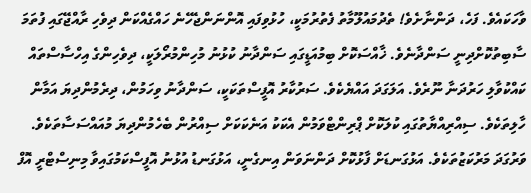ވާހަކައެވެ. ފަހެ، ދަންނާށެވެ! ތެދުމައުލޫމާތު ފެތުރުމަކީ، ހުޅުވިފައި އޮންނަންޖެހޭނެ ހައްގެއްކަން ދިވެހި ރާއްޖޭގައި ފުތަމަ ސާބިތުކޮށްދިނީ ސަންދާނެވެ. ޚާއްސަކޮށް ބިމުއަޑީގައި ސަންދާނު ކުޅުނު މުހިންމުރޯލަކީ، ދިވެހިންގެ އިހްސާސްތައް ކައްކުވާލި ހަރުދަނާ ނޫރެވެ. އަލަގަދަ އައްޔެކެވެ. ސަރުކާރު އޮފީސްތަކަކީ، ސަންދާނު ވިހަމުން، ދިރެމުންދިޔަ އަމާން ހާލިތަކެވެ. ސިއްރިއްޔާތުގައި ކުލަކޮށް ޕްރިންޓްވަމުން އެކަކު އަނެކަކަށް ސިއްރުން ބެހެމުންދިޔަ މުއައްސަސާތަކެވެ. ވަރުގަދަ މަރުކަޒުތަކެވެ. އަޅުގަނޑަށް ފާޅުކޮށް ދަންނަވަން އިނގެނީ، އަޅުގަނޑު އުޅުނު އޮފީސްކަމުގައިވާ މިނިސްޓްރީ އޮފް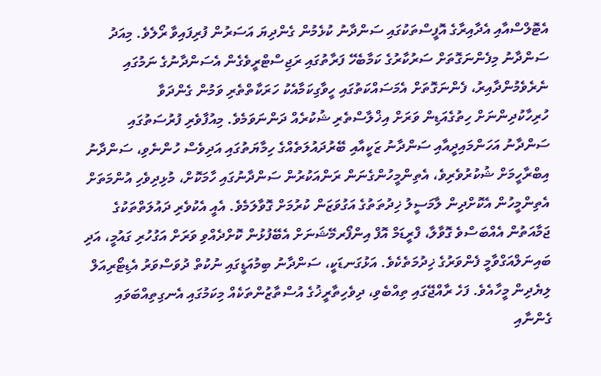އެޓޮލްސްއާއި އެދާއިރާގެ އޮފީސްތަކުގައި ސަންދާނު ކުޅެމުން ގެންދިޔަ އަސަރުން ފުރިފައިވާ ރޯލެވެ. މިއަދު ސަންދާނު މިފެންނަގޮތަށް ސަރުކާރުގެ ކަމާބެހޭ ފަރާތުގައި ރަޖިސްޓްރީވެގެން އެސަންދާނުގެ ނަމުގައި ނެރެވެމުންދާއިރު، ފެންނަގޮތަށް އެމަސައްކަތުގައި ހީވާގިކަމާއެކު ހަރަކާތްތެރި ވަމުން ގެންދަވާ ހުރިހާކުދިންނަށް ހިތުގެއަޑިން ވަރަށް އިޚްލާސްތެރި ޝުކުރެއް ދަންނަވަމެވެ. މިއުފާވެރި ފުރުސަތުގައި ސަންދާނު އަހަންމައިދީއާއި ސަންދާނު ޒަކީއާއި ބޭރުދައުލަތެއްގެ ހިމާޔަތުގައި އަދިވެސް ހުންނެވި، ސަންދާނު އިބްރާހީމަށް ޝުކުރުވެރިވެ، އެތިންމީހުންގެނަން ރަންއަކުރުން ސަންދާނުގައި ހާމަކޮށް، މުޅިދިވެހި އުންމަތަށް އެތިންމީހުން އެކޮށްދިން ލާމަސީލު ޚިދުތަތުގެ އަގުވަޒަން ކުރުމަށް ގޮވާލަމެވެ. އެއީ އެކުވެރި ދައުލަތްތަކުގެ ޖަމާއަތުން އެއްބަސްވެ ގޮވާލާ، ފްރީޑަމް އޮފް އިންފޯރމޭޝަނަށް އެބޭފުޅުން ކޮށްދެއްވި ވަރަށް އަގުހުރި ގައުމީ، އަދި ބައިނަލްއަގްވާމީ ފެންވަރުގެ ޚިދުމަތެކެވެ. އަޅުގަނޑަކީ، ސަންދާނު ބިމުއަޑީގައި ނުކުތް ދުވަސްވަރު އެޑިޓޯރިއަލް ލިޔެދިން މީހާއެވެ. ފަހެ ރާއްޖޭގައި ތިއްބެވި، ދިވެހިތާރީޚުގެ އުސްތާޒުންތަކެއް މިކަމުގައި އެނގިތިއްބަވައި ގެންނާއި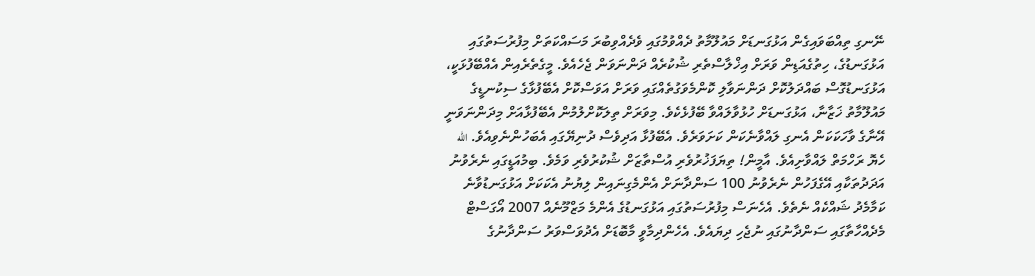ނޭނގި ތިއްބަވައިގެން އަޅުގަނޑަށް މައުލޫމާތު ދެއްވުމުގައި ވެދެއްވިބުރަ މަސައްކަތަށް މިފުރުސަތުގައި އަޅުގަނޑުގެ، ހިތުގެއަޑިން ވަރަށް އިޚްލާސްތެރި ޝުކުރެއް ދަންނަވަން ޖެހެއެވެ. މީގެތެރެއިން އެއްބޭފުޅަކީ، އަޅުގަނޑުގޮސް ބައްދަލުކޮށް ދަންނަވާލި ކޮންމެވަގުތެއްގައި ވަރަށް އަވަސްކޮށް އެބޭފުޅާގެ ސިކުނޑީގެ މައުލޫމާތު ޚަޒާނާ، އަޅުގަނޑަށް ހުޅުވާލައްވާ ބޭފުޅެކެވެ. މިވަރަށް ތިލަކޮށްލުމުން އެބޭފުޅާއަށް މިދަންނަވަނީ އޭނާގެ ވާހަކަކަން އެނގި ލައްވާނެކަން ކަށަވަރެވެ. އެބޭފުޅާ އަދިވެސް ދުނިޔޭގައި އެބަހުންނެވިއެވެ. الله ހެޔޮ ރަހްމަތް ލައްވާށިއެވެ. އާމީން! ތިޔަފަޚުރުވެރި އުސްތާޒަށް ޝުކުރުވެރި ވަމެވެ. ބިމުއަޑީގައި ނެރެވުނު އަދަދުތަކާއި އޭގެފަހުން ނެރެވުނު 100 ސަންދާނަށް އެންމެގިނައިން ލިޔުނު އެކަކަށް އަޅުގަނޑުވާނެ ކަމާމެދު ޝައްކެއް ނެތެވެ. އެހެނަސް މިފުރުސަތުގައި އަޅުގަނޑުގެ އެންމެ މަޒްމޫނެއް 2007 އޯގަސްޓް މެދެއްހާތާގައި ސަންދާނުގައި ނުޖެހި ދިޔައެވެ. އެހެންދިމާވީ މާބޮޑަށް އެދުވަސްވަރު ސަންދާނުގެ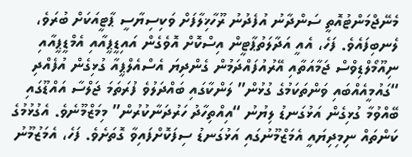މެނޭޖްމަންޓުއޮތީ ސަންދާނު އުފެދުނު ރޫހާޚިލާފަށް ވަކިސިޔާސީ ޕާޓީއަކަށް ބުރަވެ، ލެނބިފައެވެ. ފަހެ، އެއީ އަދާލަތުޕާޓީން އިސްކޮށް އޮވެގެން އައިޑީޕީއާއި އެމްޑީޕީއާއި ނިއޫމޯލްޑިވްސް ޖަމާއަތާއި އޭރުއުފައްދަމުން ގެންދިޔަ އެސްއެލްޕީއާ ގުޅިގެން އުފެއްދި “ގައުމީއެއްބައި ވަންތަކަމުގެ ގުޅުން” ލަންކާގައި ބައްދަލުވެ ފުރަތަމަ ޖަލްސާ އައްޑޫގައި ބޭއްވުމާ ގުޅިގެން އަޅުގަނޑު ލިޔުނު “އިއްތިހާދު ހަރުދަނާކުރުން” މިމަޒްމޫނެވެ. އެގުޅުމުގެ ކަންތައް ނިމިދިޔައީ އެމަޒްމޫނުގައި އަޅުގަނޑު ސިފަކޮށްފައިވާ ގޮތަށެވެ. ފަހެ، އެމަޒުމޫނު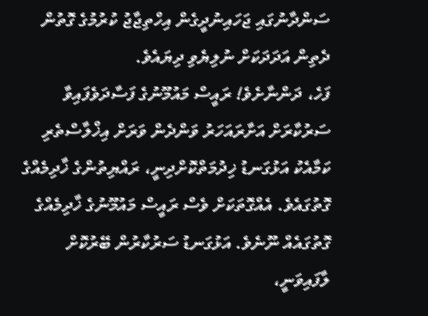ސަންދާނުގައި ޖަހައިނުދީގެން އިހްތިޖާޖު ކުރުމުގެ ގޮތުން ދެތިން އަދަދަކަށް ނުލިޔެވި ދިޔައެވެ.
ފަހެ، ދަންނާށެވެ! ރައީސް މައުމޫނުގެ ފަސާދަވެފައިވާ ސަރުކާރަށް އަށާރައަހަރު ވަންދެން ވަރަށް އިޚްލާސްތެރި ކަމާއެކު އަޅުގަނޑު ޚިދުމަތްކޮށްދިނީ، ރައްޔިތުންގެ ޚާދިމެއްގެ ގޮތުގައެވެ. އެއްގޮތަކަށް ވެސް ރައީސް މައުމޫނުގެ ޚާދިމެއްގެ ގޮތުގައެއް ނޫނެވެ. އަޅުގަނޑު ސަރުކާރުން ބޭރުކޮށް ލާފައިވަނީ،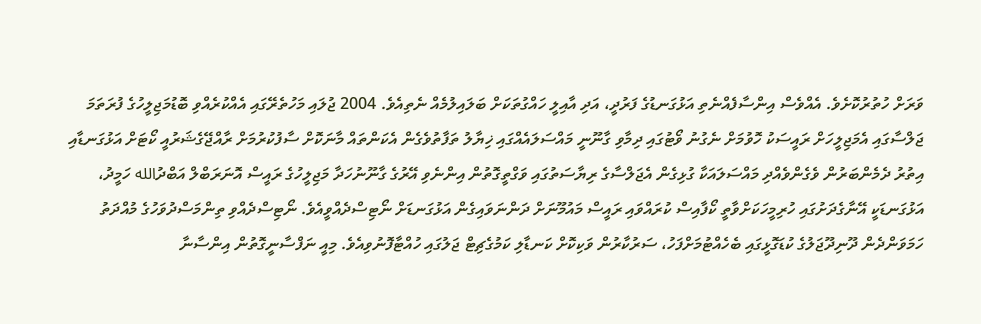ވަރަށް ހުތުރުކޮށެވެ. އެއްވެސް އިންސާފެއްނެތި އަޅުގަނޑުގެ ފަރުދީ، އަދި އާއިލީ ހައްގުތަކަށް ބަލައިލުމެއް ނެތިއެވެ. 2004 ޖުލައި މަހުތެރޭގައި އެއްކުރެއްވި ބޮޑުމަޖިލީހުގެ ފުރަތަމަ ޖަލްސާގައި އެމަޖިލީހަށް ރައީސަކު ހޮވުމަށް ނެގުނު ވޯޓުގައި ދިމާވި ގާނޫނީ މައްސަލައެއްގައި ޚިޔާލު ތަފާތުވެގެން އެކަންތައް މާނަކޮށް ސާފުކުރުމަށް ރާއްޖޭގެޝަރުއީ ކޯޓަށް އަޅުގަނޑާއި އިތުރު ދެމެންބަރުން ވެގެންވެއްދި މައްސަލައަކާ ގުޅިގެން އެޖަލްސާގެ ރިޔާސަތުގައި ވަގްތީގޮތުން އިންނެވި އޭރުގެ ގާނޫނުހަދާ މަޖިލީހުގެ ރައީސް އޮނަރަބްލް އަބްދުالله ހަމީދު، އަޅުގަނޑަކީ އޭނާގެދަށުގައި ހުރިމީހަކަށްވާތީ ކޯފާއިސް ކުރައްވައި ރައީސް މައުމޫނަށް ދަންނަވައިގެން އަޅުގަނޑަށް ނޯޓިސްދެއްވީއެވެ. ނޯޓިސްދެއްވި ތިންމަސްދުވަހުގެ މުއްދަތު ހަމަވަންދެން ދޫނިދޫޖަލުގެ ކުޑަގޮޅީގައި ބެހެއްޓުމަށްފަހު، ސަރުކާރުން ވަކިކޮށް ކަނޑާލި ކަމުގެޗިޓް ޖަލުގައި ހުއްޓާފޮނުވިއެވެ. މިއީ ނަފްސާނީގޮތުން އިންސާނާ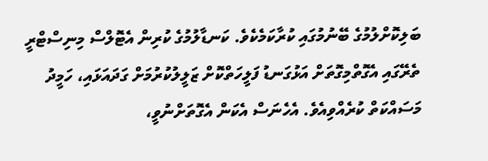ބަލިކޮށްލުމުގެ ބޭނުމުގައި ކުރާކަމެކެވެ. ކަނޑާލުމުގެ ކުރިން އެޓޮލްސް މިނިސްޓްރީ ތެރޭގައި އެގޮތްމިގޮތަށް އަޅުގަނޑު ފަލީހަތްކޮށް ޒަލީލުކުރުމަށް ގަދައަޅައި، ހަމީދު މަސައްކަތް ކުރެއްވިއެވެ. އެހެނަސް އެކަން އެގޮތަށްނުވީ،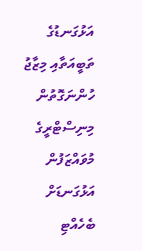އަޅުގަނޑުގެ ތަބީއަތާއި މިޒާޖު ހުންނަގޮތުން މިނިސްޓްރީގެ މުވައްޒަފުން އަޅުގަނޑަށް ބެހެއްޓި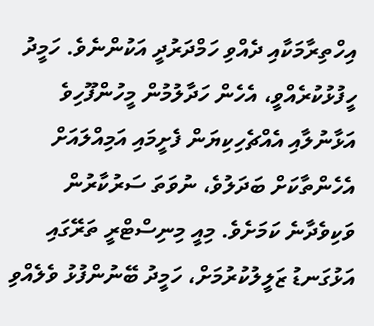އިހްތިރާމަކާއި ދެއްވި ހަމްދަރުދީ އަކުންނެވެ. ހަމީދު ހީފުޅުކުރެއްވީ، އެހެން ހަދާލުމުން މީހުންފޫހިވެ އަޅާނުލާއި އެއްޗެހިކިޔަން ފެށީމައި އަމިއްލައަށް އެހެންތާކަށް ބަދަލުވެ، ނުވަތަ ސަރުކާރުން ވަކިވެދާނެ ކަމަށެވެ. މިއީ މިނިސްޓްރީ ތަރޭގައި އަޅުގަނޑު ޒަލީލުކުރުމަށް، ހަމީދު ބޭނުންފުޅު ވެލެއްވި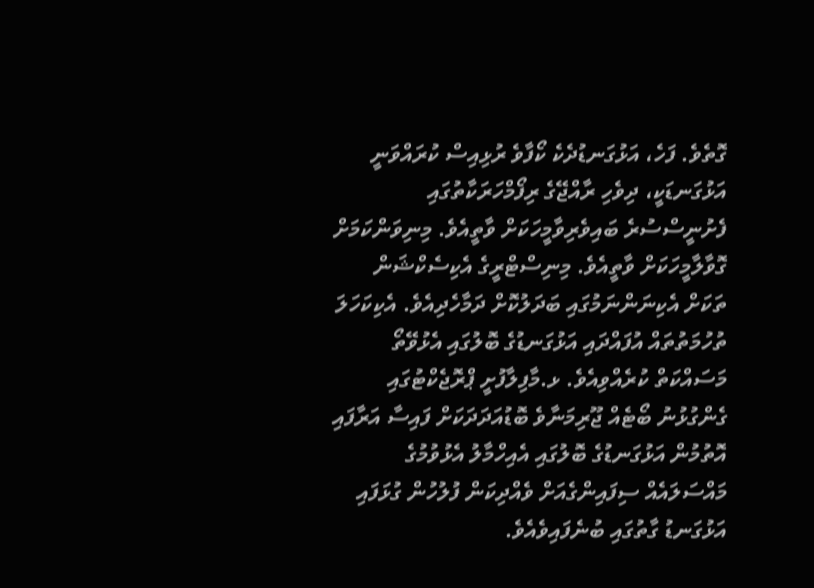ގޮތެވެ. ފަހެ، އަޅުގަނޑުދެކެ ކޯފާވެ ރުޅިއިސް ކުރައްވަނީ އަޅުގަނޑަކީ، ދިވެހި ރާއްޖޭގެ ރިފޯމްހަރަކާތުގައި ފެށުނީސްސުރެ ބައިވެރިވާމީހަކަށް ވާތީއެވެ. މިނިވަންކަމަށް ގޮވާލާމީހަކަށް ވާތީއެވެ. މިނިސްޓްރީގެ އެކިސެކްޝަން ތަކަށް އެކިނަންނަމުގައި ބަދަލުކޮށް ދަމާހެދިއެވެ. އެކިކަހަލަ ތުހުމަތުތައް އުފައްދައި އަޅުގަނޑުގެ ބޮލުގައި އެޅުވޭތޯ މަސައްކަތް ކުރެއްވިއެވެ. ޅ.މާފިލާފުށީ ޕްރޮޖެކްޓުގައި ގެންގުޅުނު ބޯޓެއް ޖޫރިމަނާވެ ބޮޑުއަދަދަކަށް ފައިސާ އަރާފައި އޮތުމުން އަޅުގަނޑުގެ ބޮލުގައި އެއިހްމާލު އެޅުވުމުގެ މައްސަލައެއް ސިފައިންގެއަށް ވެއްދިކަން ފުލުހުން ގުޅަފައި އަޅުގަނޑު ގާތުގައި ބުނެފައިވެއެވެ.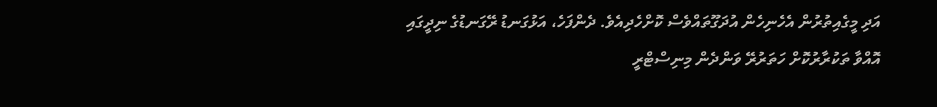އަދި މީގެއިތުރުން އެހެނިހެން އުދަގޫތައްވެސް ކޮށްހެދިއެވެ. ދެންފަހެ، އަޅުގަނޑު ރޭގަނޑުގެ ނިދީގައި އޮއްވާ ތަކުރާރުކޮށް ހަތަރުރޭ ވަންދެން މިނިސްޓްރީ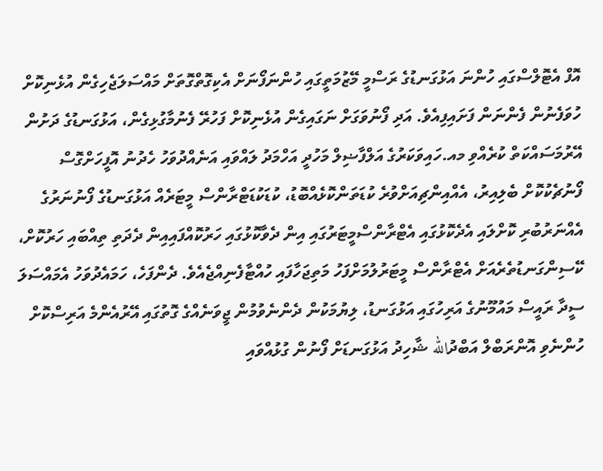އޮފް އެޓޮލްސްގައި ހުންނަ އަޅުގަނޑުގެ ރަސްމީ މޭޒުމަތީގައި ހުންނަފޯނަށް އެކިގޮތްގޮތަށް މައްސަލަޖެހިގެން އުޅެނިކޮށް ހުވަފެނުން ފެންނަން ފަށައިފިއެވެ. އަދި ފޯނުވަގަށް ނަގައިގެން އުޅެނިކޮށް ފަހުރޭ ފެނުމާގުޅިގެން، އަޅުގަނޑުގެ ދަށުން އޭރުމަސައްކަތް ކުރެއްވި މއ.ހައިވަކަރުގެ އަލްފާޟިލް މަހުދީ އަހްމަދު ލައްވައި އަނެއްދުވަހު ހެދުނު އޮފީހަށްގޮސް ފޯނުޗެކުކޮށް ބެލިއިރު، އެއްއިންޗިއަށްވުރެ ކުޑަތަންކޮޅެއްބޮޑު، ކުޑަކުޑަޓްރާންސް މީޓަރެއް އަޅުގަނޑުގެ ފޯނުނަރުގެ އެއްނަރުބުރި ކޮށްލައި އެދެކޮޅުގައި އެޓްރާންސްމީޓަރުގައި އިން ދެވާކޮޅުގައި ހަރުކޮއްފައިއިން ދެދަތި ތިއްބައި ހަރުކޮށް، ކޭސިންގަނޑުތެރެއަށް އެޓްރާންސް މީޓަރުލުމަށްފަހު މަތިޖަހާފައި ހުއްޓާފެނިއްޖެއެވެ. ދެންފަހެ، ހަމައެދުވަހު އެމައްސަލަ ސީދާ ރައީސް މައުމޫނުގެ އަރިހުގައި އަޅުގަނޑު، ލިޔުމަކުން ދެންނެވުމުން ޖީވަނެއްގެ ގޮތުގައި އޭރުއެންމެ އަރިސްކޮށް ހުންނެވި އޮންރަބްލް އަބްދުالله ޝާހިދު އަޅުގަނޑަށް ފޯނުން ގުޅުއްވައި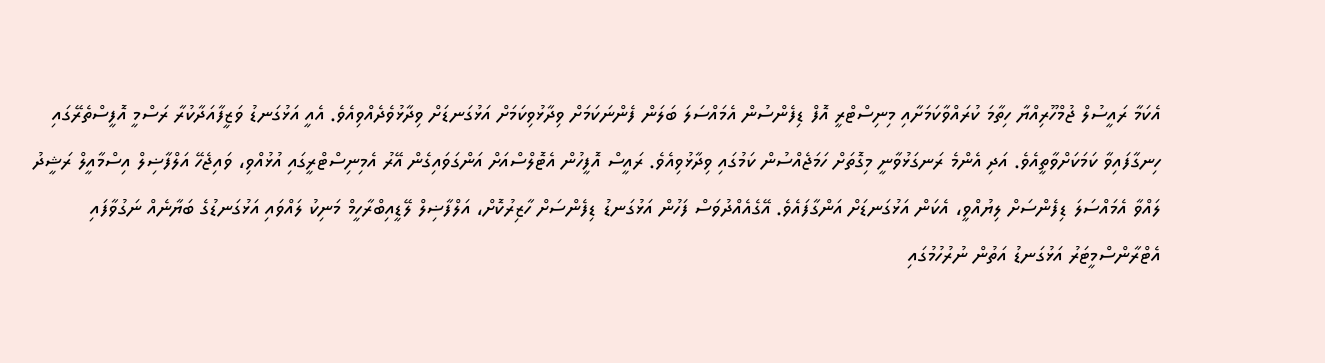އެކަމާ ރައީސުލް ޖުމްހޫރިއްޔާ ހިތާމަ ކުރައްވާކަމަށާއި މިނިސްޓްރީ އޮފް ޑިފެންސުން އެމައްސަލަ ބަލަން ފެންނަކަމަށް ވިދާޅުވިކަމަށް އަޅުގަނޑަށް ވިދާޅުވެދެއްވިއެވެ. އެއީ އަޅުގަނޑު ވަޒީފާއަދާކުރާ ރަސްމީ އޮފީސްތެރޭގައި ހިނގާފައިވާ ކަމަކަށްވާތީއެވެ. އަދި އެންމެ ރަނގަޅުވާނީ މިގޮތަށް ހަމަޖެއްސުން ކަމުގައި ވިދާޅުވިއެވެ. ރައީސް އޮފީހުން އެޓޮލްސްއަށް އަންގަވައިގެން އޭރު އެމިނިސްޓްރީގައި އުޅުއްވި، ވައިޖެހޭ އަލްފާޟިލް އިސްމާއީލް ރަޝީދު ލައްވާ އެމައްސަލަ ޑިފެންސަށް ލިޔުއްވީ، އެކަން އަޅުގަނޑަށް އަންގާފައެވެ. އޭގެއެއްދުވަސް ފަހުން އަޅުގަނޑު ޑިފެންސަށް ހާޒިރުކޮށް، އަލްފާޟިލް ލޭޑީއިބްރާހީމް މަނިކު ލައްވައި އަޅުގަނޑުގެ ބަޔާނެއް ނަގުވާފައި އެޓްރާންސްމީޓަރު އަޅުގަނޑު އަތުން ނުރުހުމުގައި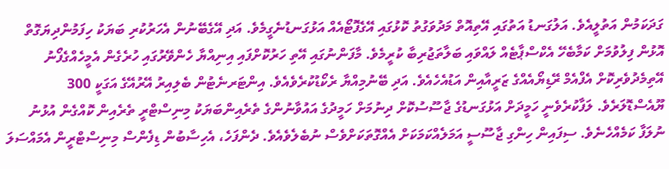ގަދަކަމުން އަތުލީއެވެ. އަލުގަނޑު އަތުގައި އޭތިއޮތް މަދުވަގުތު ކޮޅުގައި އޭގެފޮޓޯއެއް އަޅުގަނޑުނެގީމެވެ. އަދި އޭގެބޭނުން އެހަރުކުރި ބަޔަކު ހިފަމުންދިޔަގޮތް އޮޅުން ފިލުވުމަށް ކަމާބެހޭ އެކްސްޕާޓެއް ލައްވައި ބަލާތަޖުރިބާ ކުރީމެވެ. މާފަންނުގައި އޭތި ހަރުކޮށްފައި އިނިއްޔާ ހެންވޭރުގައި ހުރެގެން އެމީހެއްގެފޯނު އޭތިމެދުވެރިކޮށް އެފްއެމް ރޭޑިޔޯއެއްގެ ޒަރީއާއިން އަޑުއެހެއެވެ. އަދި ބޭނުމިއްޔާ ރެކޯޑުކުރެވެއެވެ. އިންޓަރނެޓުން ބެލިއިރު އޭރުއޭގެ އަގަކީ 300 ޔޫއެސްޑޮލަރެވެ. ލަފާކުރެވެނީ ހަމީދަށް އަޅުގަނޑުގެ ޖާސޫސުކޮށް ދިނުމަށް ހަމީދުގެ އައުވާނުންގެ ތެރެއިންބަޔަކު މިނިސްޓްރީ ތެރެއިން ކޮއްގެން އުޅުނު ނުލަފާ ކަމެއްހެނެވެ. ސިފައިން ހިންގި ޖާސޫސީ އަމަލެއްކަމަކަށް އެއްގޮތަކަށްވެސް ނުބެލެވެއެވެ. ދެންފަހެ، އެހިސާބުން ޑިފެންސް މިނިސްޓްރީން އެމައްސަލަ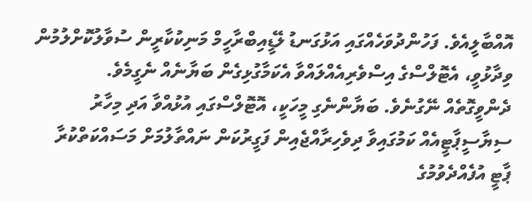އޮއްބާލީއެވެ. ފަހުންދުވަހެއްގައި އަޅުގަނޑު ލޭޑީއިބްރާހީމް މަނިކުކާރީން ސުވާލުކޮށްލުމުން ވިދާޅުވީ، އެޓޮލްސްގެ އިސްވެރިއެއްލައްވާ އެކަމާގުޅިގެން ބަޔާނެއް ނެގީމެވެ. ދެންވީގޮތެއް ނޭގުނެވެ. ބަޔާންނެގި މީހަކީ، އޮޓޮލްސްގައި އުޅުއްވާ އަދި މިހާރު ސިޔާސީޕާޓީއެއް ކަމުގައިވާ ދިވެހިރާއްޖެއިން ފަގީރުކަން ނައްތާލުމަށް މަސައްކަތްކުރާ ޕާޓީ އުފެއްދެވުމުގެ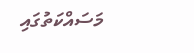މަސައްކަތުގައި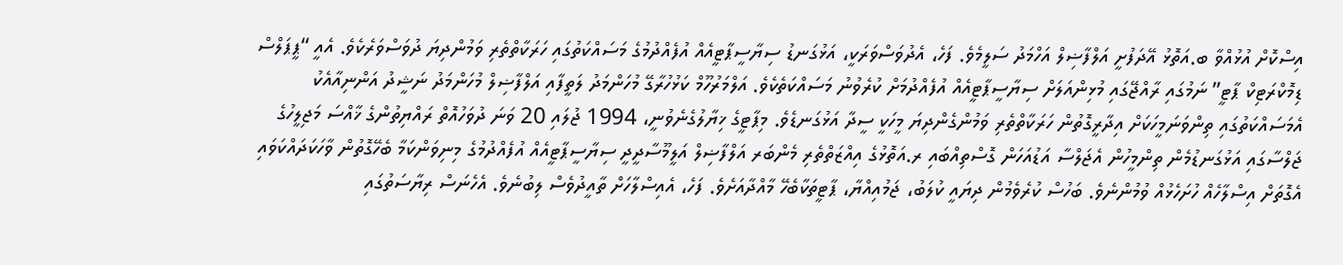އިސްކޮށް އުޅުއްވާ ބ.އަތޮޅު އޭދަފުށީ އަލްފާޟިލް އަހްމަދު ސަލީމެވެ. ފަހެ، އެދުވަސްވަރަކީ، އަޅުގަނޑު ސިޔާސީޕާޓީއެއް އުފެއްދުމުގެ މަސައްކަތުގައި ހަރަކާތްތެރި ވަމުންދިޔަ ދުވަސްވަރެކެވެ. އެއީ “ޕީޕަލްސް ޑިމޮކްރަޓިކް ޕާޓީ” ނަމުގައި ރާއްޖޭގައި މުޅިންއަލަށް ސިޔާސީޕާޓީއެއް އުފެއްދުމަށް ކުރެވުނު މަސައްކަތެކެވެ. އަލްމަރުހޫމް ކަޅުހުރާގޭ މުހަންމަދު ލަތީފާއި އަލްފާޟިލް މުހަންމަދު ނަޝީދު އަންނިއާއެކު އެމަސައްކަތުގައި ތިންވަނަމީހަކަށް އިދާރީގޮތުން ހަރަކާތްތެރި ވަމުންގެންދިޔަ މީހަކީ ސީދާ އަޅުގަނޑެވެ. މިޕާޓީގެ ޚިޔާލުގެނެވުނީ، 1994 ޖުލައި 20 ވަނަ ދުވަހުއޮތް ރައްޔިތުންގެ ޚާއްސަ މަޖިލީހުގެ ޖަލްސާގައި އަޅުގަނޑުމެން ތިންމީހުން އެޖަލްސާ އަޑުއަހަން ގޮސްތިއްބައި ރ.އަތޮޅުގެ އިއްޒަތްތެރި މެންބަރ އަލްފާޟިލް އަލީމޫސާދީދީ ސިޔާސީޕާޓީއެއް އުފެއްދުމުގެ މިނިވަންކަމާ ބެހޭގޮތުން ވާހަކަދައްކަވައި އެގޮތަށް އިސްލާހެއް ހުށަހެޅުއް ވުމުންނެވެ. ބަހުސް ކުރެވެމުން ދިޔައީ ކުލަބު، ޖަމުއިއްޔާ، ޕާޓީތަކާބެހޭ މާއްދާއަށެވެ. ފަހެ، އެއިސްލާހަށް ތާއީދުވެސް ލިބުނެވެ. އެހެނަސް ރިޔާސަތުގައި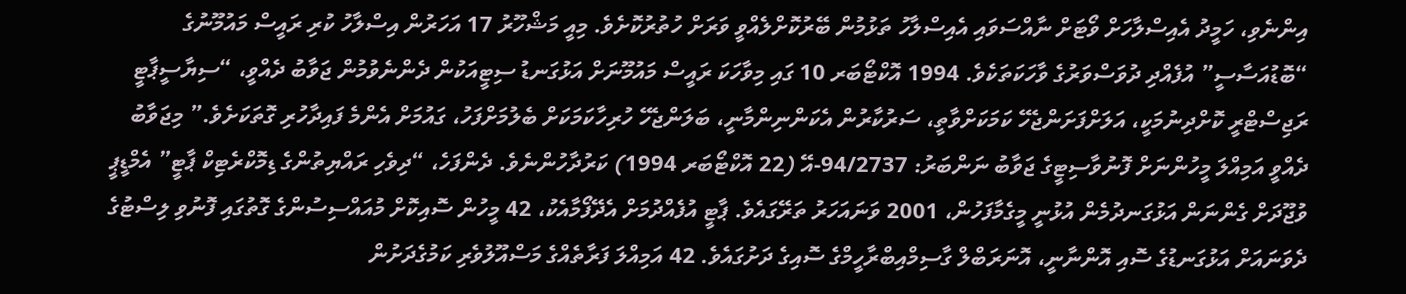އިންނެވި، ހަމީދު އެއިސްލާހަށް ވޯޓަށް ނާއްސަވައި އެއިސްލާހު ތަޅުމުން ބޭރުކޮށްލެއްވީ ވަރަށް ހުތުރުކޮށެވެ. މިއީ މަޝްހޫރު 17 އަހަރުން އިސްލާހު ކުރި ރައީސް މައުމޫނުގެ “ބޮޑުއަސާސީ” އުފެއްދި ދުވަސްވަރުގެ ވާހަކަތަކެވެ. 1994 އޮކްޓޯބަރ 10 ގައި މިވާހަކަ ރައީސް މައުމޫނަށް އަޅުގަނޑު ސިޓީއަކުން ދެންނެވުމުން ޖަވާބު ދެއްވީ، “ސިޔާސީޕާޓީ ރަޖިސްޓްރީ ކޮށްދިނުމަކީ، އަލަށްފަށަންޖެހޭ ކަމަކަށްވާތީ، ސަރުކާރުން އެކަންނިންމާނީ، ބަލަންޖެހޭ ހުރިހާކަމަކަށް ބެލުމަށްފަހު، ގައުމަށް އެންމެ ފައިދާހުރި ގޮތަކަށެވެ.” މިޖަވާބު ދެއްވީ އަމިއްލަ މީހުންނަށް ފޮނުވާސިޓީގެ ޖަވާބު ނަންބަރު: 94/2737-އޭ (22 އޮކްޓޯބަރ 1994) ކަރުދާހުންނެވެ. ދެންފަހެ، “ދިވެހި ރައްޔިތުންގެ ޑިމޮކްރެޓިކް ޕާޓީ” އެމްޑީޕީ ވުޖޫދަށް ގެންނަން އަޅުގަނދުމެން އުޅުނީ މީގެމާފަހުން، 2001 ވަނައަހަރު ތަރޭގައެވެ. ޕާޓީ އުފެއްދުމަށް އެދޭފޯމާއެކު، 42 މީހުން ސޮއިކޮށް މުއައްސިސުންގެ ގޮތުގައި ފޮނުވި ލިސްޓުގެ ދެވަނައަށް އަޅުގަނޑުގެ ސޮއި އޮންނާނީ، އޮނަރަބްލް ގާސިމްއިބްރާހީމްގެ ސޮއިގެ ދަށުގައެވެ. 42 އަމިއްލަ ފަރާތެއްގެ މަސްއޫލުވެރި ކަމުގެދަށުން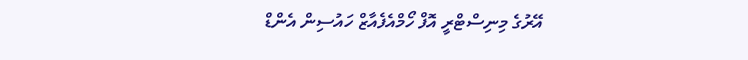އޭރުގެ މިނިސްޓްރީ އޮފް ހޯމްއެފެއާޒް ހައުސިން އެންޑް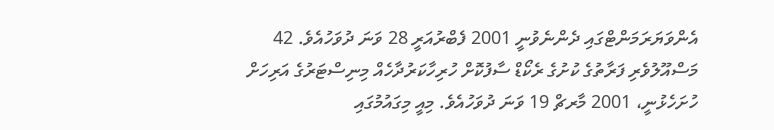އެންވަޔަރަމަންޓްގައި ދެންނެވުނީ 2001 ފެބްރުއަރީ 28 ވަނަ ދުވަހުއެވެ. 42 މަސްއޫލުވެރި ފަރާތުގެ ކުށުގެ ރެކޯޑް ސާފުކޮށް ހުރިހާކަރުދާހެއް މިނިސްޓަރުގެ އަރިހަށް ހުށަހެޅުނީ، 2001 މާރޗް 19 ވަނަ ދުވަހުއެވެ. މިއީ މިގައުމުގައި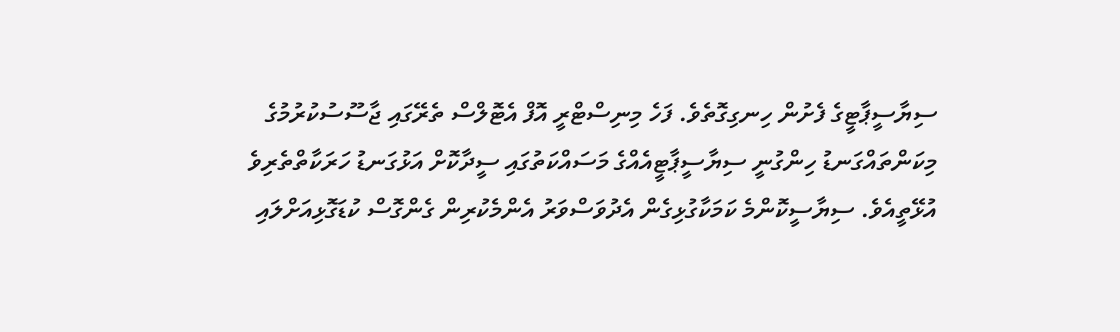ސިޔާސީޕާޓީގެ ފެށުން ހިނގިގޮތެވެ. ފަހެ މިނިސްޓްރީ އޮފް އެޓޮލްސް ތެރޭގައި ޖާސޫސުކުރުމުގެ މިކަންތައްގަނޑު ހިންގުނީ ސިޔާސީޕާޓީއެއްގެ މަސައްކަތުގައި ސީދާކޮށް އަޅުގަނޑު ހަރަކާތްތެރިވެ އުޅޭތީއެވެ. ސިޔާސީކޮންމެ ކަމަކާގުޅިގެން އެދުވަސްވަރު އެންމެކުރިން ގެންގޮސް ކުޑަގޮޅިއަށްލައި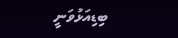ބިޑިއަޅުވަނީ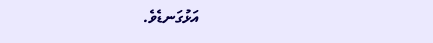އަޅުގަނޑެވެ.